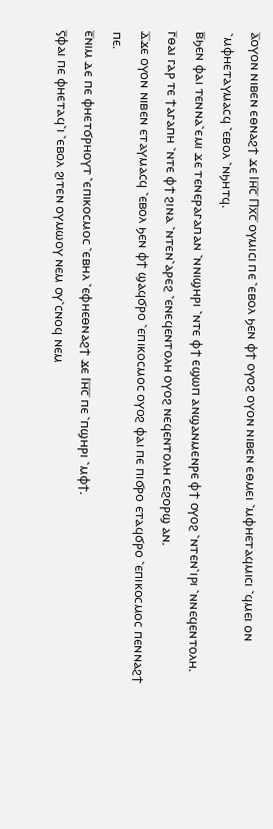ⲁ̅ⲟⲩⲟⲛ ⲛⲓⲃⲉⲛ ⲉⲑⲛⲁϩϯ ϫⲉ Ⲓⲏ̅ⲥ̅ Ⲡⲭ̅ⲥ̅ ⲟⲩⲙⲓⲥⲓ ⲡⲉ ⳿ⲉⲃⲟⲗ ϧⲉⲛ ⲫϯ ⲟⲩⲟϩ ⲟⲩⲟⲛ ⲛⲓⲃⲉⲛ ⲉⲑⲙⲉⲓ ⳿ⲙⲫⲏⲉⲧⲁϥⲙⲓⲥⲓ ⳿ϥⲙⲉⲓ ⲟⲛ ⳿ⲙⲫⲏⲉⲧⲁⲩⲙⲁⲥϥ ⳿ⲉⲃⲟⲗ ⳿ⲛϧⲏⲧϥ.
ⲃ̅ϧⲉⲛ ⲫⲁⲓ ⲧⲉⲛⲛⲁ⳿ⲉⲙⲓ ϫⲉ ⲧⲉⲛⲉⲣⲁⲅⲁⲡⲁⲛ ⳿ⲛⲛⲓϣⲏⲣⲓ ⳿ⲛⲧⲉ ⲫϯ ⲉϣⲱⲡ ⲁⲛϣⲁⲛⲙⲉⲛⲣⲉ ⲫϯ ⲟⲩⲟϩ ⳿ⲛⲧⲉⲛ⳿ⲓⲣⲓ ⳿ⲛⲛⲉϥⲉⲛⲧⲟⲗⲏ.
ⲅ̅ⲑⲁⲓ ⲅⲁⲣ ⲧⲉ ϯⲁⲅⲁⲡⲏ ⳿ⲛⲧⲉ ⲫϯ ϩⲓⲛⲁ ⳿ⲛⲧⲉⲛ⳿ⲁⲣⲉϩ ⳿ⲉⲛⲉϥⲉⲛⲧⲟⲗⲏ ⲟⲩⲟϩ ⲛⲉϥⲉⲛⲧⲟⲗⲏ ⲥⲉϩⲟⲣϣ ⲁⲛ.
ⲇ̅ϫⲉ ⲟⲩⲟⲛ ⲛⲓⲃⲉⲛ ⲉⲧⲁⲩⲙⲁⲥϥ ⳿ⲉⲃⲟⲗ ϧⲉⲛ ⲫϯ ϣⲁϥϭⲣⲟ ⳿ⲉⲡⲓⲕⲟⲥⲙⲟⲥ ⲟⲩⲟϩ ⲫⲁⲓ ⲡⲉ ⲡⲓϭⲣⲟ ⲉⲧⲁϥϭⲣⲟ ⳿ⲉⲡⲓⲕⲟⲥⲙⲟⲥ ⲡⲉⲛⲛⲁϩϯ ⲡⲉ.
ⲉ̅ⲛⲓⲙ ⲇⲉ ⲡⲉ ⲫⲏⲉⲧϭⲣⲏⲟⲩⲧ ⳿ⲉⲡⲓⲕⲟⲥⲙⲟⲥ ⳿ⲉⲃⲏⲗ ⳿ⲉⲫⲏⲉⲑⲛⲁϩϯ ϫⲉ Ⲓⲏ̅ⲥ̅ ⲡⲉ ⳿ⲡϣⲏⲣⲓ ⳿ⲙⲫϯ.
ⲋ̅ⲫⲁⲓ ⲡⲉ ⲫⲏⲉⲧⲁϥ⳿ⲓ ⳿ⲉⲃⲟⲗ ϩⲓⲧⲉⲛ ⲟⲩⲙⲱⲟⲩ ⲛⲉⲙ ⲟⲩ⳿ⲥⲛⲟϥ ⲛⲉⲙ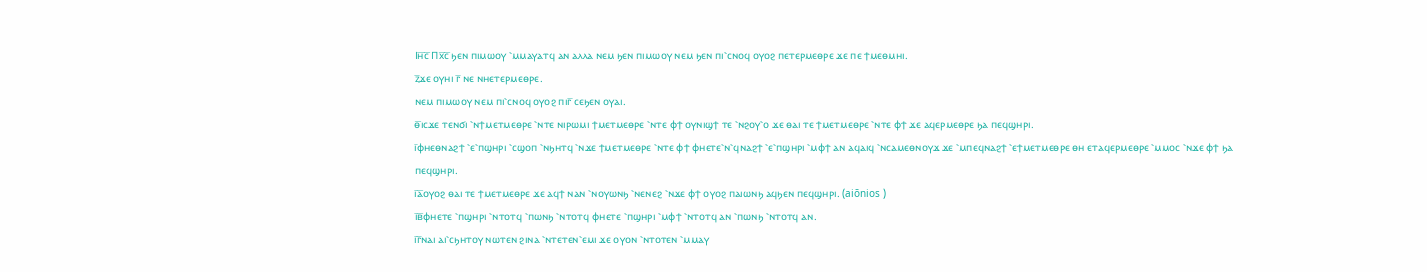Ⲓⲏ̅ⲥ̅ Ⲡⲭ̅ⲥ̅ ϧⲉⲛ ⲡⲓⲙⲱⲟⲩ ⳿ⲙⲙⲁⲩⲁⲧϥ ⲁⲛ ⲁⲗⲗⲁ ⲛⲉⲙ ϧⲉⲛ ⲡⲓⲙⲱⲟⲩ ⲛⲉⲙ ϧⲉⲛ ⲡⲓ⳿ⲥⲛⲟϥ ⲟⲩⲟϩ ⲡⲉⲧⲉⲣⲙⲉⲑⲣⲉ ϫⲉ ⲡⲉ ϯⲙⲉⲑⲙⲏⲓ.
ⲍ̅ϫⲉ ⲟⲩⲏⲓ ⲅ̅ ⲛⲉ ⲛⲏⲉⲧⲉⲣⲙⲉⲑⲣⲉ.
ⲛⲉⲙ ⲡⲓⲙⲱⲟⲩ ⲛⲉⲙ ⲡⲓ⳿ⲥⲛⲟϥ ⲟⲩⲟϩ ⲡⲓⲅ̅ ⲥⲉϧⲉⲛ ⲟⲩⲁⲓ.
ⲑ̅ⲓⲥϫⲉ ⲧⲉⲛϭⲓ ⳿ⲛϯⲙⲉⲧⲙⲉⲑⲣⲉ ⳿ⲛⲧⲉ ⲛⲓⲣⲱⲙⲓ ϯⲙⲉⲧⲙⲉⲑⲣⲉ ⳿ⲛⲧⲉ ⲫϯ ⲟⲩⲛⲓϣϯ ⲧⲉ ⳿ⲛϩⲟⲩ⳿ⲟ ϫⲉ ⲑⲁⲓ ⲧⲉ ϯⲙⲉⲧⲙⲉⲑⲣⲉ ⳿ⲛⲧⲉ ⲫϯ ϫⲉ ⲁϥⲉⲣⲙⲉⲑⲣⲉ ϧⲁ ⲡⲉϥϣⲏⲣⲓ.
ⲓ̅ⲫⲏⲉⲑⲛⲁϩϯ ⳿ⲉ⳿ⲡϣⲏⲣⲓ ⳿ⲥϣⲟⲡ ⳿ⲛϧⲏⲧϥ ⳿ⲛϫⲉ ϯⲙⲉⲧⲙⲉⲑⲣⲉ ⳿ⲛⲧⲉ ⲫϯ ⲫⲏⲉⲧⲉ⳿ⲛ⳿ϥⲛⲁϩϯ ⳿ⲉ⳿ⲡϣⲏⲣⲓ ⳿ⲙⲫϯ ⲁⲛ ⲁϥⲁⲓϥ ⳿ⲛⲥⲁⲙⲉⲑⲛⲟⲩϫ ϫⲉ ⳿ⲙⲡⲉϥⲛⲁϩϯ ⳿ⲉϯⲙⲉⲧⲙⲉⲑⲣⲉ ⲑⲏ ⲉⲧⲁϥⲉⲣⲙⲉⲑⲣⲉ ⳿ⲙⲙⲟⲥ ⳿ⲛϫⲉ ⲫϯ ϧⲁ ⲡⲉϥϣⲏⲣⲓ.
ⲓ̅ⲁ̅ⲟⲩⲟϩ ⲑⲁⲓ ⲧⲉ ϯⲙⲉⲧⲙⲉⲑⲣⲉ ϫⲉ ⲁϥϯ ⲛⲁⲛ ⳿ⲛⲟⲩⲱⲛϧ ⳿ⲛⲉⲛⲉϩ ⳿ⲛϫⲉ ⲫϯ ⲟⲩⲟϩ ⲡⲁⲓⲱⲛϧ ⲁϥϧⲉⲛ ⲡⲉϥϣⲏⲣⲓ. (aiōnios )
ⲓ̅ⲃ̅ⲫⲏⲉⲧⲉ ⳿ⲡϣⲏⲣⲓ ⳿ⲛⲧⲟⲧϥ ⳿ⲡⲱⲛϧ ⳿ⲛⲧⲟⲧϥ ⲫⲏⲉⲧⲉ ⳿ⲡϣⲏⲣⲓ ⳿ⲙⲫϯ ⳿ⲛⲧⲟⲧϥ ⲁⲛ ⳿ⲡⲱⲛϧ ⳿ⲛⲧⲟⲧϥ ⲁⲛ.
ⲓ̅ⲅ̅ⲛⲁⲓ ⲁⲓ⳿ⲥϧⲏⲧⲟⲩ ⲛⲱⲧⲉⲛ ϩⲓⲛⲁ ⳿ⲛⲧⲉⲧⲉⲛ⳿ⲉⲙⲓ ϫⲉ ⲟⲩⲟⲛ ⳿ⲛⲧⲟⲧⲉⲛ ⳿ⲙⲙⲁⲩ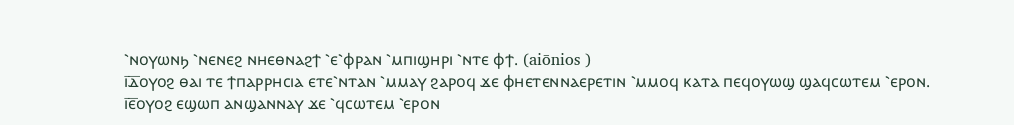⳿ⲛⲟⲩⲱⲛϧ ⳿ⲛⲉⲛⲉϩ ⲛⲏⲉⲑⲛⲁϩϯ ⳿ⲉ⳿ⲫⲣⲁⲛ ⳿ⲙⲡⲓϣⲏⲣⲓ ⳿ⲛⲧⲉ ⲫϯ. (aiōnios )
ⲓ̅ⲇ̅ⲟⲩⲟϩ ⲑⲁⲓ ⲧⲉ ϯⲡⲁⲣⲣⲏⲥⲓⲁ ⲉⲧⲉ⳿ⲛⲧⲁⲛ ⳿ⲙⲙⲁⲩ ϩⲁⲣⲟϥ ϫⲉ ⲫⲏⲉⲧⲉⲛⲛⲁⲉⲣⲉⲧⲓⲛ ⳿ⲙⲙⲟϥ ⲕⲁⲧⲁ ⲡⲉϥⲟⲩⲱϣ ϣⲁϥⲥⲱⲧⲉⲙ ⳿ⲉⲣⲟⲛ.
ⲓ̅ⲉ̅ⲟⲩⲟϩ ⲉϣⲱⲡ ⲁⲛϣⲁⲛⲛⲁⲩ ϫⲉ ⳿ϥⲥⲱⲧⲉⲙ ⳿ⲉⲣⲟⲛ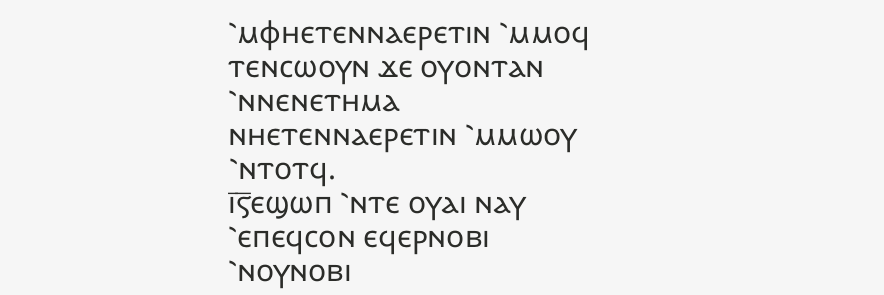⳿ⲙⲫⲏⲉⲧⲉⲛⲛⲁⲉⲣⲉⲧⲓⲛ ⳿ⲙⲙⲟϥ ⲧⲉⲛⲥⲱⲟⲩⲛ ϫⲉ ⲟⲩⲟⲛⲧⲁⲛ ⳿ⲛⲛⲉⲛⲉⲧⲏⲙⲁ ⲛⲏⲉⲧⲉⲛⲛⲁⲉⲣⲉⲧⲓⲛ ⳿ⲙⲙⲱⲟⲩ ⳿ⲛⲧⲟⲧϥ.
ⲓ̅ⲋ̅ⲉϣⲱⲡ ⳿ⲛⲧⲉ ⲟⲩⲁⲓ ⲛⲁⲩ ⳿ⲉⲡⲉϥⲥⲟⲛ ⲉϥⲉⲣⲛⲟⲃⲓ ⳿ⲛⲟⲩⲛⲟⲃⲓ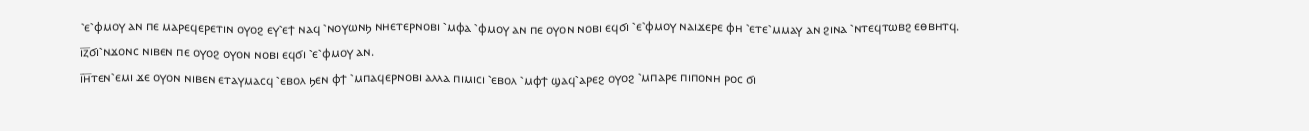⳿ⲉ⳿ⲫⲙⲟⲩ ⲁⲛ ⲡⲉ ⲙⲁⲣⲉϥⲉⲣⲉⲧⲓⲛ ⲟⲩⲟϩ ⲉⲩ⳿ⲉϯ ⲛⲁϥ ⳿ⲛⲟⲩⲱⲛϧ ⲛⲏⲉⲧⲉⲣⲛⲟⲃⲓ ⳿ⲙⲫⲁ ⳿ⲫⲙⲟⲩ ⲁⲛ ⲡⲉ ⲟⲩⲟⲛ ⲛⲟⲃⲓ ⲉϥϭⲓ ⳿ⲉ⳿ⲫⲙⲟⲩ ⲛⲁⲓϫⲉⲣⲉ ⲫⲏ ⳿ⲉⲧⲉ⳿ⲙⲙⲁⲩ ⲁⲛ ϩⲓⲛⲁ ⳿ⲛⲧⲉϥⲧⲱⲃϩ ⲉⲑⲃⲏⲧϥ.
ⲓ̅ⲍ̅ϭⲓ⳿ⲛϫⲟⲛⲥ ⲛⲓⲃⲉⲛ ⲡⲉ ⲟⲩⲟϩ ⲟⲩⲟⲛ ⲛⲟⲃⲓ ⲉϥϭⲓ ⳿ⲉ⳿ⲫⲙⲟⲩ ⲁⲛ.
ⲓ̅ⲏ̅ⲧⲉⲛ⳿ⲉⲙⲓ ϫⲉ ⲟⲩⲟⲛ ⲛⲓⲃⲉⲛ ⲉⲧⲁⲩⲙⲁⲥϥ ⳿ⲉⲃⲟⲗ ϧⲉⲛ ⲫϯ ⳿ⲙⲡⲁϥⲉⲣⲛⲟⲃⲓ ⲁⲗⲗⲁ ⲡⲓⲙⲓⲥⲓ ⳿ⲉⲃⲟⲗ ⳿ⲙⲫϯ ϣⲁϥ⳿ⲁⲣⲉϩ ⲟⲩⲟϩ ⳿ⲙⲡⲁⲣⲉ ⲡⲓⲡⲟⲛⲏ ⲣⲟⲥ ϭⲓ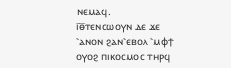ⲛⲉⲙⲁϥ.
ⲓ̅ⲑ̅ⲧⲉⲛⲥⲱⲟⲩⲛ ⲇⲉ ϫⲉ ⳿ⲁⲛⲟⲛ ϩⲁⲛ⳿ⲉⲃⲟⲗ ⳿ⲙⲫϯ ⲟⲩⲟϩ ⲡⲓⲕⲟⲥⲙⲟⲥ ⲧⲏⲣϥ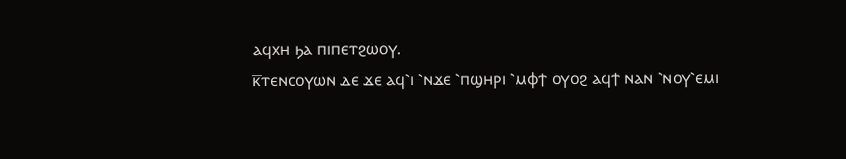ⲁϥⲭⲏ ϧⲁ ⲡⲓⲡⲉⲧϩⲱⲟⲩ.
ⲕ̅ⲧⲉⲛⲥⲟⲩⲱⲛ ⲇⲉ ϫⲉ ⲁϥ⳿ⲓ ⳿ⲛϫⲉ ⳿ⲡϣⲏⲣⲓ ⳿ⲙⲫϯ ⲟⲩⲟϩ ⲁϥϯ ⲛⲁⲛ ⳿ⲛⲟⲩ⳿ⲉⲙⲓ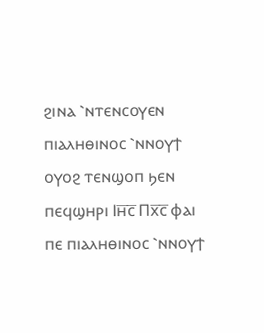ϩⲓⲛⲁ ⳿ⲛⲧⲉⲛⲥⲟⲩⲉⲛ ⲡⲓⲁⲗⲏⲑⲓⲛⲟⲥ ⳿ⲛⲛⲟⲩϯ ⲟⲩⲟϩ ⲧⲉⲛϣⲟⲡ ϧⲉⲛ ⲡⲉϥϣⲏⲣⲓ Ⲓⲏ̅ⲥ̅ Ⲡⲭ̅ⲥ̅ ⲫⲁⲓ ⲡⲉ ⲡⲓⲁⲗⲏⲑⲓⲛⲟⲥ ⳿ⲛⲛⲟⲩϯ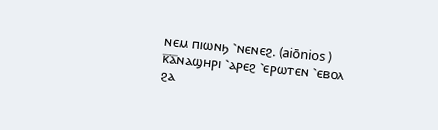ⲛⲉⲙ ⲡⲓⲱⲛϧ ⳿ⲛⲉⲛⲉϩ. (aiōnios )
ⲕ̅ⲁ̅ⲛⲁϣⲏⲣⲓ ⳿ⲁⲣⲉϩ ⳿ⲉⲣⲱⲧⲉⲛ ⳿ⲉⲃⲟⲗ ϩⲁ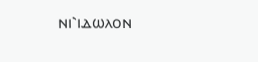ⲛⲓ⳿ⲓⲇⲱⲗⲟⲛ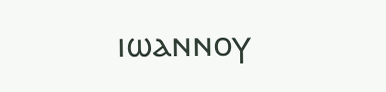ⲓⲱⲁⲛⲛⲟⲩ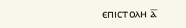ⲉⲡⲓⲥⲧⲟⲗⲏ ⲁ̅